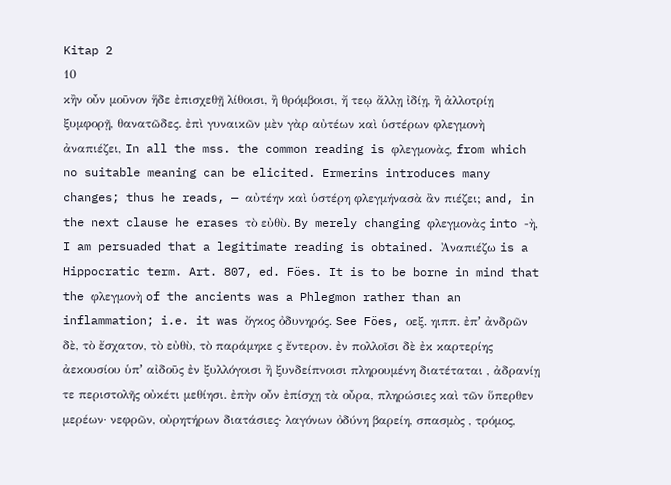Kitap 2
10
κἢν οὖν μοῦνον ἥδε ἐπισχεθῇ λίθοισι, ἢ θρόμβοισι, ἤ τεῳ ἄλλῃ ἰδίῃ, ἢ ἀλλοτρίῃ ξυμφορῇ, θανατῶδες. ἐπὶ γυναικῶν μὲν γὰρ αὐτέων καὶ ὑστέρων φλεγμονὴ ἀναπιέζει, In all the mss. the common reading is φλεγμονὰς, from which no suitable meaning can be elicited. Ermerins introduces many changes; thus he reads, — αὐτέην καὶ ὑστέρη φλεγμήνασὰ ἂν πιέζει; and, in the next clause he erases τὸ εὐθὺ. By merely changing φλεγμονὰς into -ὴ, I am persuaded that a legitimate reading is obtained. Ἀναπιέζω is a Hippocratic term. Art. 807, ed. Föes. It is to be borne in mind that the φλεγμονὴ of the ancients was a Phlegmon rather than an inflammation; i.e. it was ὄγκος ὀδυνηρός. See Föes, οεξ. ηιππ. ἐπʼ ἀνδρῶν δὲ, τὸ ἔσχατον, τὸ εὐθὺ, τὸ παράμηκε ς ἔντερον. ἐν πολλοῖσι δὲ ἐκ καρτερίης ἀεκουσίου ὑπʼ αἰδοῦς ἐν ξυλλόγοισι ἢ ξυνδείπνοισι πληρουμένη διατέταται , ἀδρανίῃ τε περιστολῆς οὐκέτι μεθίησι. ἐπὴν οὖν ἐπίσχῃ τὰ οὖρα, πληρώσιες καὶ τῶν ὕπερθεν μερέων· νεφρῶν, οὐρητήρων διατάσιες· λαγόνων ὀδύνη βαρείη, σπασμὸς , τρόμος,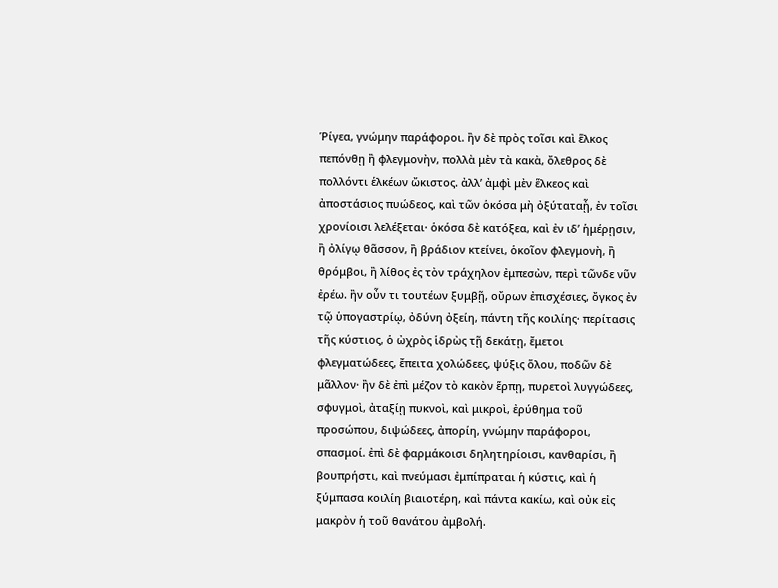Ῥίγεα, γνώμην παράφοροι. ἢν δὲ πρὸς τοῖσι καὶ ἕλκος πεπόνθῃ ἢ φλεγμονὴν, πολλὰ μὲν τὰ κακὰ, ὄλεθρος δὲ πολλόντι ἑλκέων ὤκιστος. ἀλλʼ ἀμφὶ μὲν ἕλκεος καὶ ἀποστάσιος πυώδεος, καὶ τῶν ὁκόσα μὴ ὀξύταταᾖ, ἐν τοῖσι χρονίοισι λελέξεται· ὁκόσα δὲ κατόξεα, καὶ ἐν ιδʼ ἡμέρῃσιν, ἢ ὀλίγῳ θᾶσσον, ἢ βράδιον κτείνει, ὁκοῖον φλεγμονὴ, ἢ θρόμβοι, ἢ λίθος ἐς τὸν τράχηλον ἐμπεσὼν, περὶ τῶνδε νῦν ἐρέω. ἢν οὖν τι τουτέων ξυμβῇ, οὔρων ἐπισχέσιες, ὄγκος ἐν τῷ ὑπογαστρίῳ, ὀδύνη ὀξείη, πάντη τῆς κοιλίης· περίτασις τῆς κύστιος, ὁ ὠχρὸς ἱδρὼς τῇ δεκάτῃ, ἔμετοι φλεγματώδεες, ἔπειτα χολώδεες, ψύξις ὅλου, ποδῶν δὲ μᾶλλον· ἢν δὲ ἐπὶ μέζον τὸ κακὸν ἕρπῃ, πυρετοὶ λυγγώδεες, σφυγμοὶ, ἀταξίῃ πυκνοὶ, καὶ μικροὶ, ἐρύθημα τοῦ προσώπου, διψώδεες, ἀπορίη, γνώμην παράφοροι, σπασμοί. ἐπὶ δὲ φαρμάκοισι δηλητηρίοισι, κανθαρίσι, ἢ βουπρήστι, καὶ πνεύμασι ἐμπίπραται ἡ κύστις, καὶ ἡ ξύμπασα κοιλίη βιαιοτέρη, καὶ πάντα κακίω, καὶ οὐκ εἰς μακρὸν ἡ τοῦ θανάτου ἀμβολή.